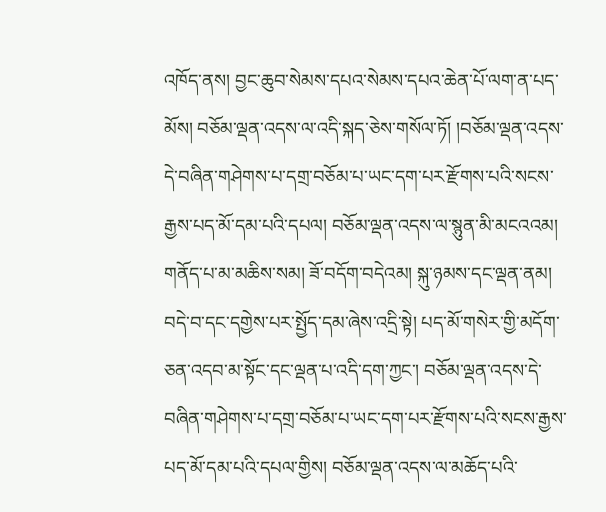འཁོད་ནས། བྱང་ཆུབ་སེམས་དཔའ་སེམས་དཔའ་ཆེན་པོ་ལག་ན་པད་མོས། བཅོམ་ལྡན་འདས་ལ་འདི་སྐད་ཅེས་གསོལ་ཏོ། །བཅོམ་ལྡན་འདས་དེ་བཞིན་གཤེགས་པ་དགྲ་བཅོམ་པ་ཡང་དག་པར་རྫོགས་པའི་སངས་རྒྱས་པད་མོ་དམ་པའི་དཔལ། བཅོམ་ལྡན་འདས་ལ་སྙུན་མི་མངའའམ། གནོད་པ་མ་མཆིས་སམ། ཟོ་བདོག་བདེའམ། སྐུ་ཉམས་དང་ལྡན་ནམ། བདེ་བ་དང་དགྱེས་པར་སྤྱོད་དམ་ཞེས་འདྲི་སྟེ། པད་མོ་གསེར་གྱི་མདོག་ཅན་འདབ་མ་སྟོང་དང་ལྡན་པ་འདི་དག་ཀྱང་། བཅོམ་ལྡན་འདས་དེ་བཞིན་གཤེགས་པ་དགྲ་བཅོམ་པ་ཡང་དག་པར་རྫོགས་པའི་སངས་རྒྱས་པད་མོ་དམ་པའི་དཔལ་གྱིས། བཅོམ་ལྡན་འདས་ལ་མཆོད་པའི་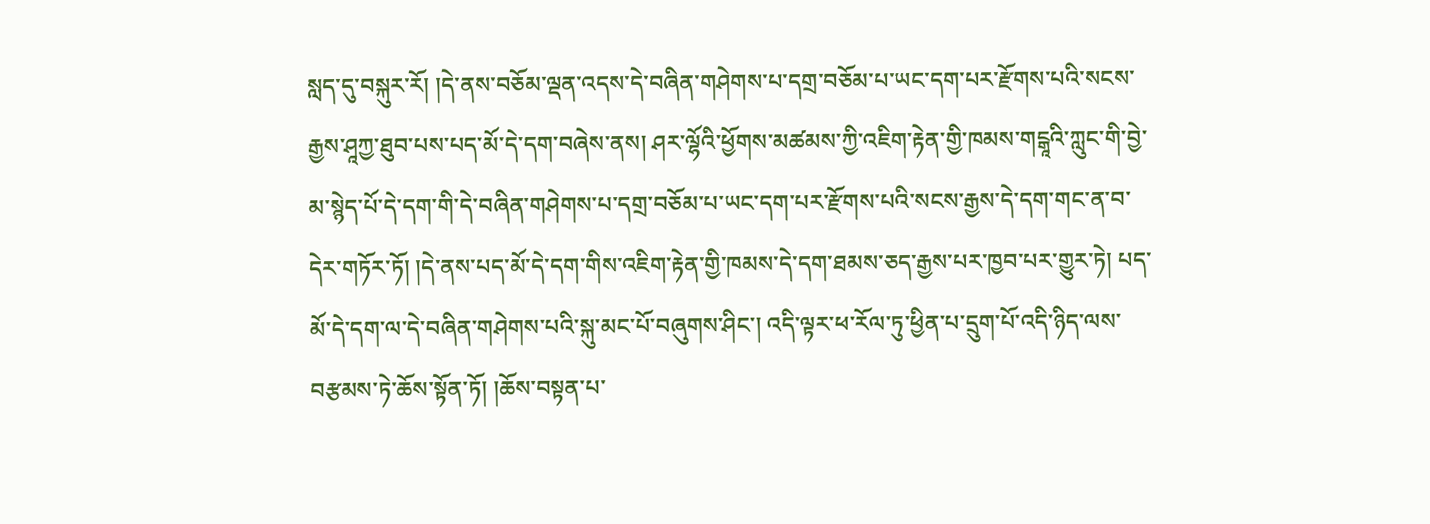སླད་དུ་བསྐུར་རོ། །དེ་ནས་བཅོམ་ལྡན་འདས་དེ་བཞིན་གཤེགས་པ་དགྲ་བཅོམ་པ་ཡང་དག་པར་རྫོགས་པའི་སངས་རྒྱས་ཤཱཀྱ་ཐུབ་པས་པད་མོ་དེ་དག་བཞེས་ནས། ཤར་ལྷོའི་ཕྱོགས་མཚམས་ཀྱི་འཇིག་རྟེན་གྱི་ཁམས་གངྒཱའི་ཀླུང་གི་བྱེ་མ་སྙེད་པོ་དེ་དག་གི་དེ་བཞིན་གཤེགས་པ་དགྲ་བཅོམ་པ་ཡང་དག་པར་རྫོགས་པའི་སངས་རྒྱས་དེ་དག་གང་ན་བ་དེར་གཏོར་ཏོ། །དེ་ནས་པད་མོ་དེ་དག་གིས་འཇིག་རྟེན་གྱི་ཁམས་དེ་དག་ཐམས་ཅད་རྒྱས་པར་ཁྱབ་པར་གྱུར་ཏེ། པད་མོ་དེ་དག་ལ་དེ་བཞིན་གཤེགས་པའི་སྐུ་མང་པོ་བཞུགས་ཤིང་། འདི་ལྟར་ཕ་རོལ་ཏུ་ཕྱིན་པ་དྲུག་པོ་འདི་ཉིད་ལས་བརྩམས་ཏེ་ཆོས་སྟོན་ཏོ། །ཆོས་བསྟན་པ་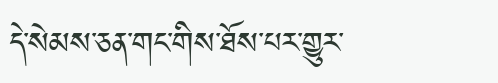དེ་སེམས་ཅན་གང་གིས་ཐོས་པར་གྱུར་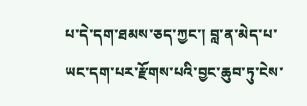པ་དེ་དག་ཐམས་ཅད་ཀྱང་། བླ་ན་མེད་པ་ཡང་དག་པར་རྫོགས་པའི་བྱང་ཆུབ་ཏུ་ངེས་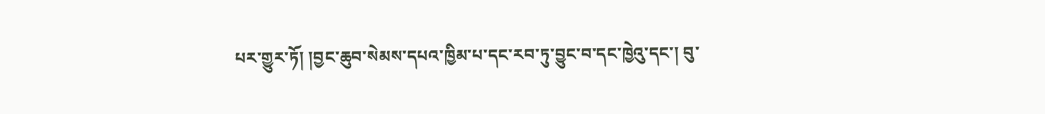པར་གྱུར་ཏོ། །བྱང་ཆུབ་སེམས་དཔའ་ཁྱིམ་པ་དང་རབ་ཏུ་བྱུང་བ་དང་ཁྱེའུ་དང་། བུ་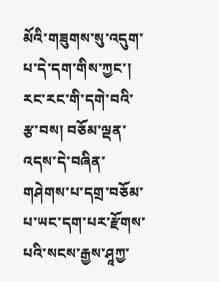མོའི་གཟུགས་སུ་འདུག་པ་དེ་དག་གིས་ཀྱང་། རང་རང་གི་དགེ་བའི་རྩ་བས། བཅོམ་ལྡན་འདས་དེ་བཞིན་གཤེགས་པ་དགྲ་བཅོམ་པ་ཡང་དག་པར་རྫོགས་པའི་སངས་རྒྱས་ཤཱཀྱ་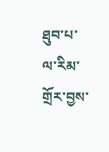ཐུབ་པ་ལ་རིམ་གྲོར་བྱས་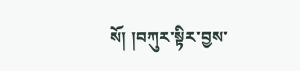སོ། །བཀུར་སྟིར་བྱས་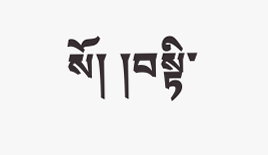སོ། །བསྟི་